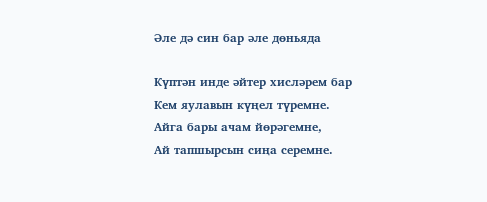Әле дә син бар әле дөньяда

Күптән инде әйтер хисләрем бар
Кем яулавын күңел түремне.
Айга бары ачам йөрәгемне,
Ай тапшырсын сиңа серемне.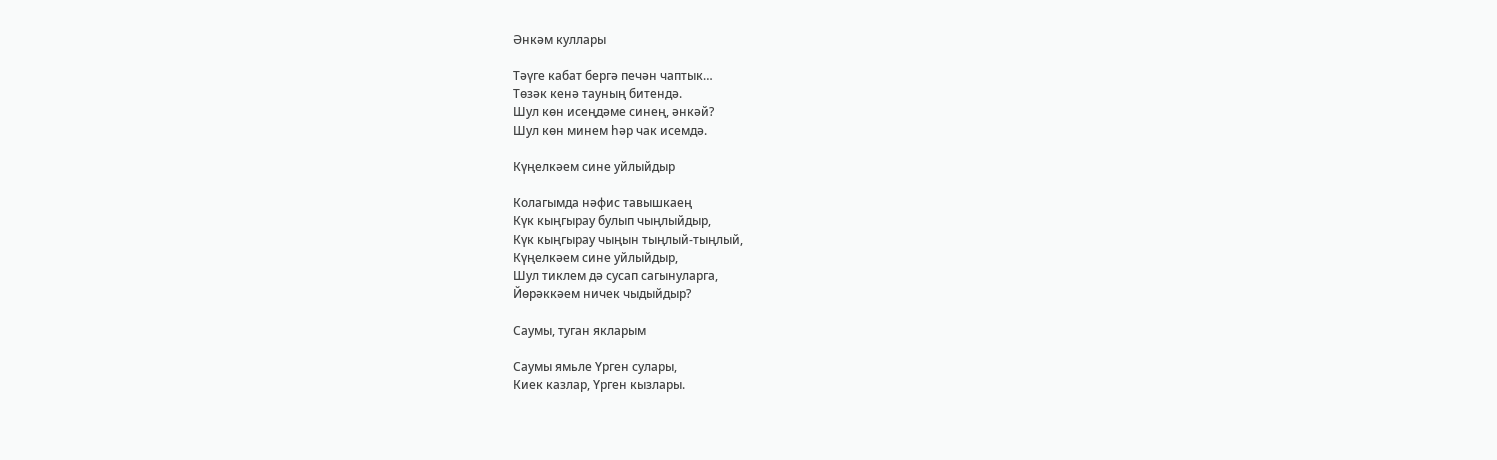Әнкәм куллары

Тәүге кабат бергә печән чаптык…
Төзәк кенә тауның битендә.
Шул көн исеңдәме синең, әнкәй?
Шул көн минем һәр чак исемдә.

Күңелкәем сине уйлыйдыр

Колагымда нәфис тавышкаең
Күк кыңгырау булып чыңлыйдыр,
Күк кыңгырау чыңын тыңлый-тыңлый,
Күңелкәем сине уйлыйдыр,
Шул тиклем дә сусап сагынуларга,
Йөрәккәем ничек чыдыйдыр?

Саумы, туган якларым

Саумы ямьле Үрген сулары,
Киек казлар, Үрген кызлары.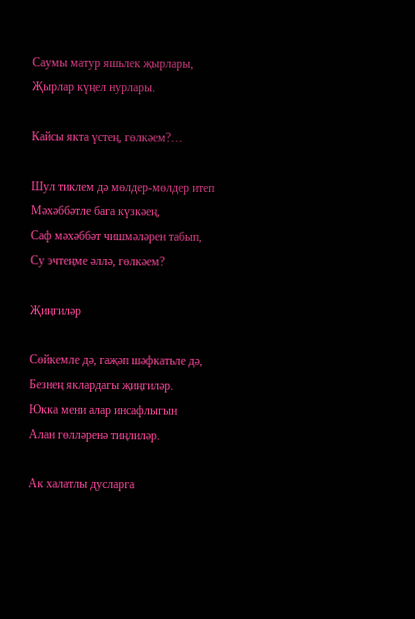Саумы матур яшьлек җырлары,
Җырлар күңел нурлары.

Кайсы якта үстең, гөлкәем?…

Шул тиклем дә мөлдер-мөлдер итеп
Мәхәббәтле бага күзкәең,
Саф мәхәббәт чишмәләрен табып,
Су эчтеңме әллә, гөлкәем?

Җиңгиләр

Сөйкемле дә, гаҗәп шәфкатьле дә,
Безнең яклардагы җиңгиләр.
Юкка мени алар инсафлыгын
Алан гөлләренә тиңлиләр.

Ак халатлы дусларга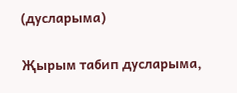(дусларыма)

Җырым табип дусларыма,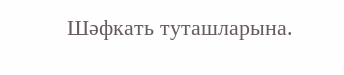Шәфкать туташларына.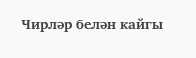Чирләр белән кайгы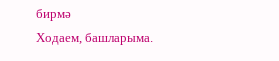бирмә
Ходаем, башларыма.